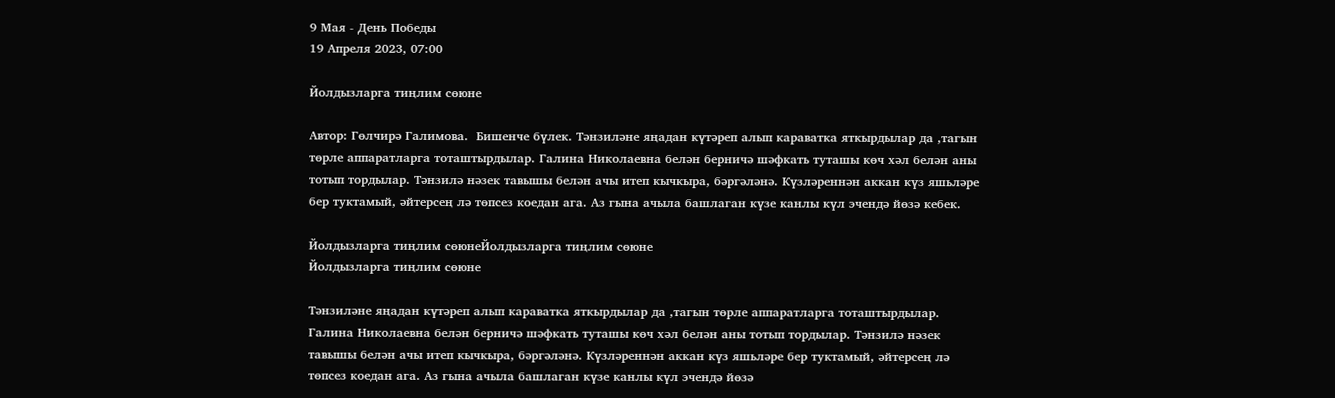9 Мая - День Победы
19 Апреля 2023, 07:00

Йолдызларга тиңлим сөюне

Автор: Гөлчирә Галимова.  Бишенче бүлек. Тәнзиләне яңадан күтәреп алып караватка яткырдылар да ,тагын төрле аппаратларга тоташтырдылар. Галина Николаевна белән берничә шәфкать туташы көч хәл белән аны тотып тордылар. Тәнзилә нәзек тавышы белән ачы итеп кычкыра, бәргәләнә. Күзләреннән аккан күз яшьләре бер туктамый, әйтерсең лә төпсез коедан ага. Аз гына ачыла башлаган күзе канлы күл эчендә йөзә кебек.

Йолдызларга тиңлим сөюнеЙолдызларга тиңлим сөюне
Йолдызларга тиңлим сөюне

Тәнзиләне яңадан күтәреп алып караватка яткырдылар да ,тагын төрле аппаратларга тоташтырдылар. Галина Николаевна белән берничә шәфкать туташы көч хәл белән аны тотып тордылар. Тәнзилә нәзек тавышы белән ачы итеп кычкыра, бәргәләнә. Күзләреннән аккан күз яшьләре бер туктамый, әйтерсең лә төпсез коедан ага. Аз гына ачыла башлаган күзе канлы күл эчендә йөзә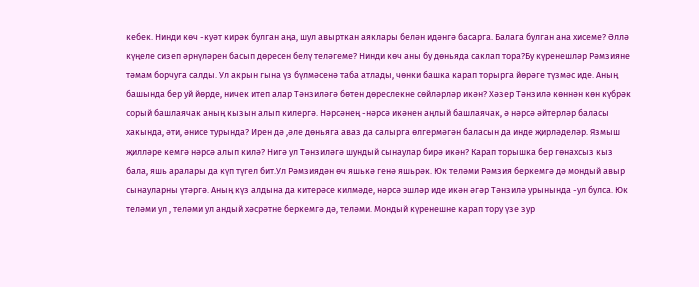кебек. Нинди көч -куәт кирәк булган аңа, шул авырткан аяклары белән идәнгә басарга. Балага булган ана хисеме? Әллә күңеле сизеп әрнүләрен басып дөресен белү теләгеме? Нинди көч аны бу дөньяда саклап тора?Бу күренешләр Рәмзияне тәмам борчуга салды. Ул акрын гына үз бүлмәсенә таба атлады, чөнки башка карап торырга йөрәге түзмәс иде. Аның башында бер уй йөрде, ничек итеп алар Тәнзиләгә бөтен дөреслекне сөйләрләр икән? Хәзер Тәнзилә көннән көн күбрәк сорый башлаячак аның кызын алып килергә. Нәрсәнең -нәрсә икәнен аңлый башлаячак, ә нәрсә әйтерләр баласы хакында, әти, әнисе турында? Ирен дә ,әле дөньяга аваз да салырга өлгермәгән баласын да инде җирләделәр. Язмыш җилләре кемгә нәрсә алып килә? Нигә ул Тәнзиләгә шундый сынаулар бирә икән? Карап торышка бер гөнахсыз кыз бала, яшь аралары да күп түгел бит.Ул Рәмзиядән өч яшькә генә яшьрәк. Юк теләми Рәмзия беркемгә дә мондый авыр сынауларны үтәргә. Аның күз алдына да китерәсе килмәде, нәрсә эшләр иде икән әгәр Тәнзилә урынында -ул булса. Юк теләми ул , теләми ул андый хәсрәтне беркемгә дә, теләми. Мондый күренешне карап тору үзе зур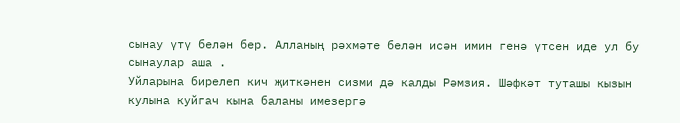сынау үтү белән бер. Алланың рәхмәте белән исән имин генә үтсен иде ул бу сынаулар аша .
Уйларына бирелеп кич җиткәнен сизми дә калды Рәмзия. Шәфкәт туташы кызын кулына куйгач кына баланы имезергә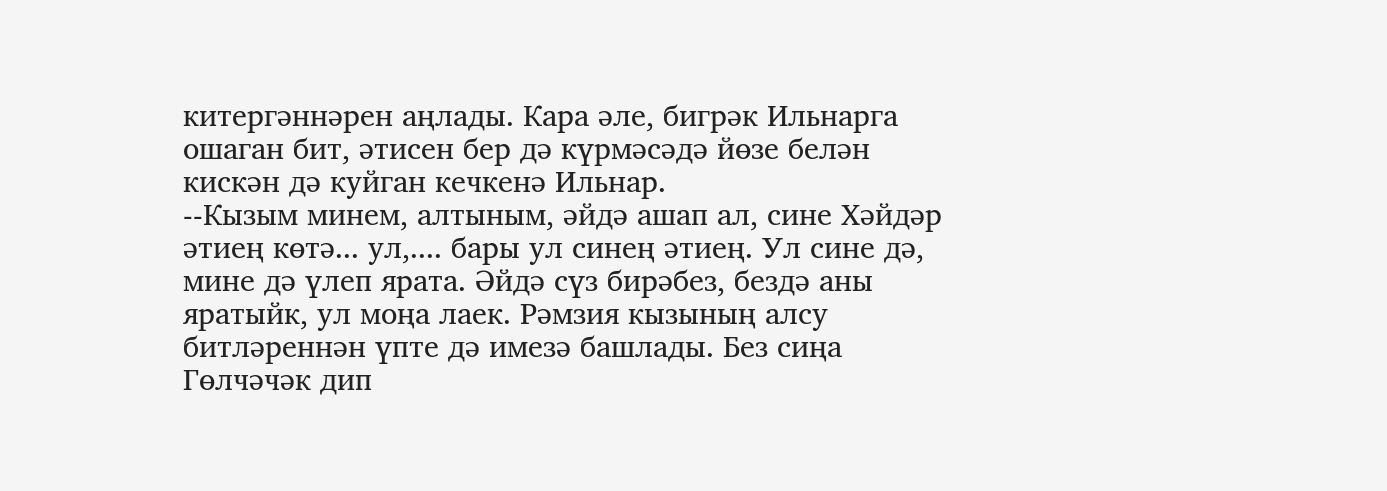китергәннәрен аңлады. Кара әле, бигрәк Ильнарга ошаган бит, әтисен бер дә күрмәсәдә йөзе белән кискән дә куйган кечкенә Ильнар.
--Кызым минем, алтыным, әйдә ашап ал, сине Хәйдәр әтиең көтә... ул,.... бары ул синең әтиең. Ул сине дә, мине дә үлеп ярата. Әйдә сүз бирәбез, бездә аны яратыйк, ул моңа лаек. Рәмзия кызының алсу битләреннән үпте дә имезә башлады. Без сиңа Гөлчәчәк дип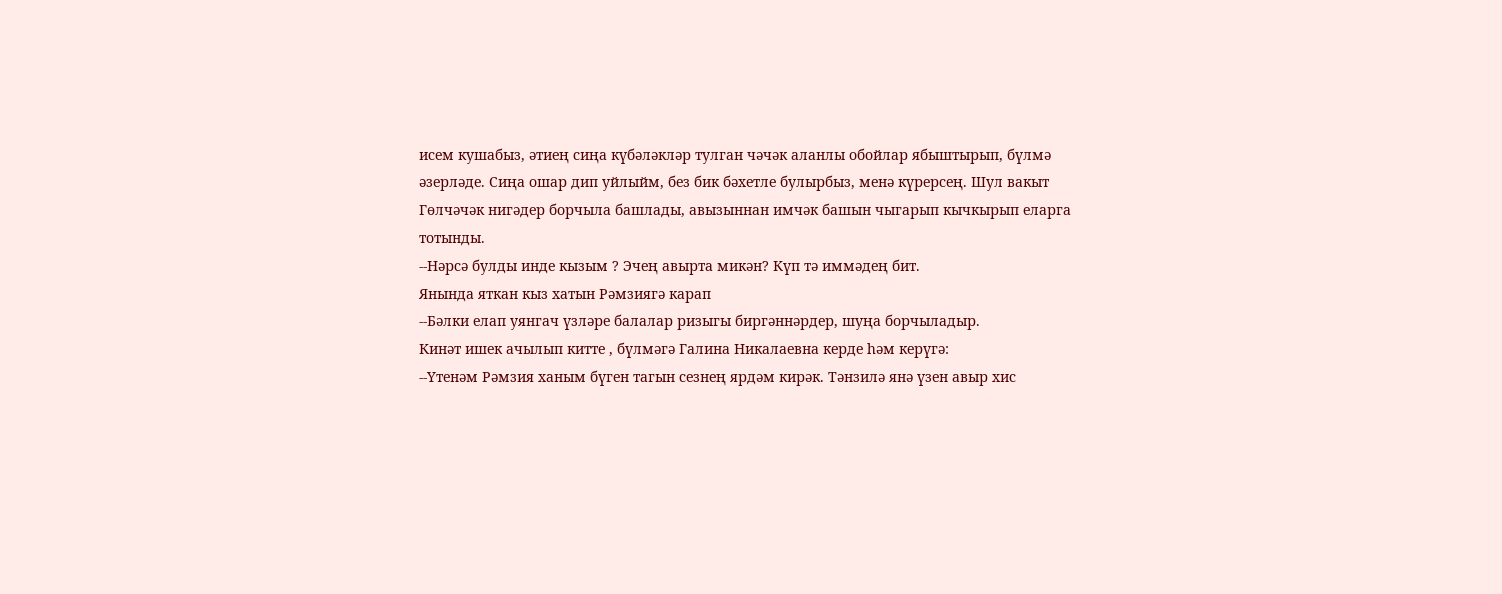исем кушабыз, әтиең сиңа күбәләкләр тулган чәчәк аланлы обойлар ябыштырып, бүлмә әзерләде. Сиңа ошар дип уйлыйм, без бик бәхетле булырбыз, менә күрерсең. Шул вакыт Гөлчәчәк нигәдер борчыла башлады, авызыннан имчәк башын чыгарып кычкырып еларга тотынды.
--Нәрсә булды инде кызым ? Эчең авырта микән? Күп тә иммәдең бит.
Янында яткан кыз хатын Рәмзиягә карап
--Бәлки елап уянгач үзләре балалар ризыгы биргәннәрдер, шуңа борчыладыр.
Кинәт ишек ачылып китте , бүлмәгә Галина Никалаевна керде һәм керүгә:
--Үтенәм Рәмзия ханым бүген тагын сезнең ярдәм кирәк. Тәнзилә янә үзен авыр хис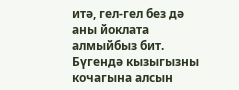итә, гел-гел без дә аны йоклата алмыйбыз бит. Бүгендә кызыгызны кочагына алсын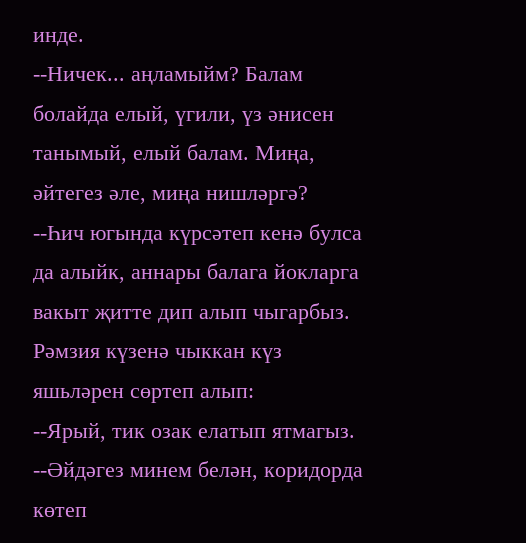инде.
--Ничек... аңламыйм? Балам болайда елый, үгили, үз әнисен танымый, елый балам. Миңа, әйтегез әле, миңа нишләргә?
--Һич югында күрсәтеп кенә булса да алыйк, аннары балага йокларга вакыт җитте дип алып чыгарбыз.
Рәмзия күзенә чыккан күз яшьләрен сөртеп алып:
--Ярый, тик озак елатып ятмагыз.
--Әйдәгез минем белән, коридорда көтеп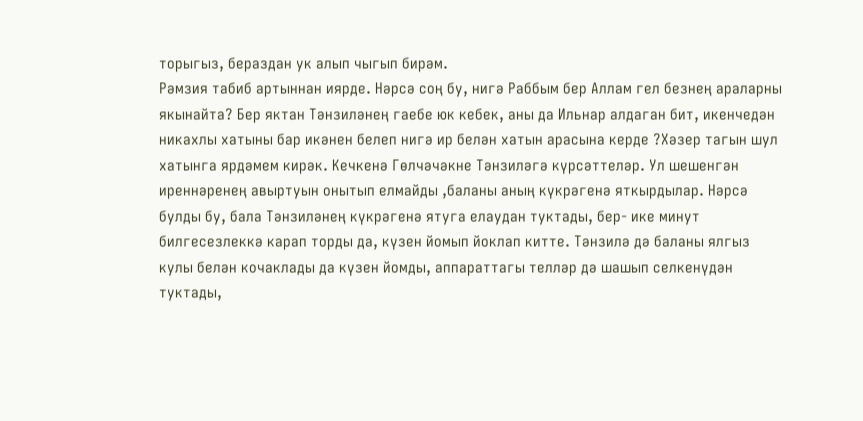торыгыз, бераздан ук алып чыгып бирәм.
Рәмзия табиб артыннан иярде. Нәрсә соң бу, нигә Раббым бер Аллам гел безнең араларны якынайта? Бер яктан Тәнзиләнең гаебе юк кебек, аны да Ильнар алдаган бит, икенчедән никахлы хатыны бар икәнен белеп нигә ир белән хатын арасына керде ?Хәзер тагын шул хатынга ярдәмем кирәк. Кечкенә Гөлчәчәкне Тәнзиләгә күрсәттеләр. Ул шешенгән иреннәренең авыртуын онытып елмайды ,баланы аның күкрәгенә яткырдылар. Нәрсә булды бу, бала Тәнзиләнең күкрәгенә ятуга елаудан туктады, бер- ике минут билгесезлеккә карап торды да, күзен йомып йоклап китте. Тәнзилә дә баланы ялгыз кулы белән кочаклады да күзен йомды, аппараттагы телләр дә шашып селкенүдән туктады,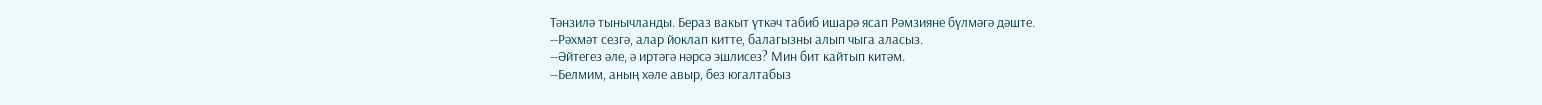Тәнзилә тынычланды. Бераз вакыт үткәч табиб ишарә ясап Рәмзияне бүлмәгә дәште.
--Рәхмәт сезгә, алар йоклап китте, балагызны алып чыга аласыз.
--Әйтегез әле, ә иртәгә нәрсә эшлисез? Мин бит кайтып китәм.
--Белмим, аның хәле авыр, без югалтабыз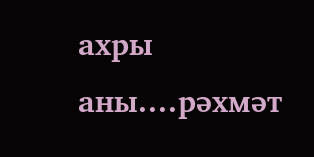ахры аны....рәхмәт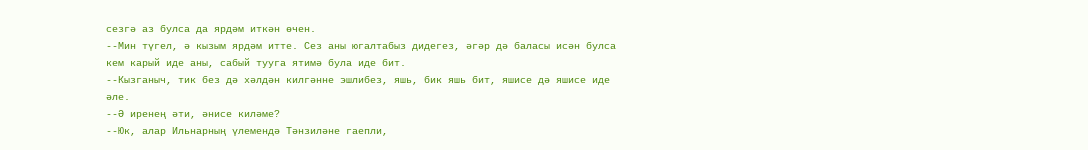сезгә аз булса да ярдәм иткән өчен.
--Мин түгел, ә кызым ярдәм итте. Сез аны югалтабыз дидегез, әгәр дә баласы исән булса кем карый иде аны, сабый тууга ятимә була иде бит.
--Кызганыч, тик без дә хәлдән килгәнне эшлибез, яшь, бик яшь бит, яшисе дә яшисе иде әле.
--Ә иренең әти, әнисе киләме?
--Юк, алар Ильнарның үлемендә Тәнзиләне гаепли,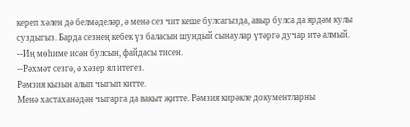кереп хәлен дә белмәделәр, ә менә сез чит кеше булсагызда, авыр булса да ярдәм кулы суздыгыз. Барда сезнең кебек үз баласын шундый сынаулар үтәргә дучар итә алмый.
--Иң мөһиме исән булсын, файдасы тисен.
--Рәхмәт сезгә, ә хәзер ял итегез.
Рәмзия кызын алып чыгып китте.
Менә хастаханәдән чыгарга да вакыт җитте. Рәмзия кирәкле документларны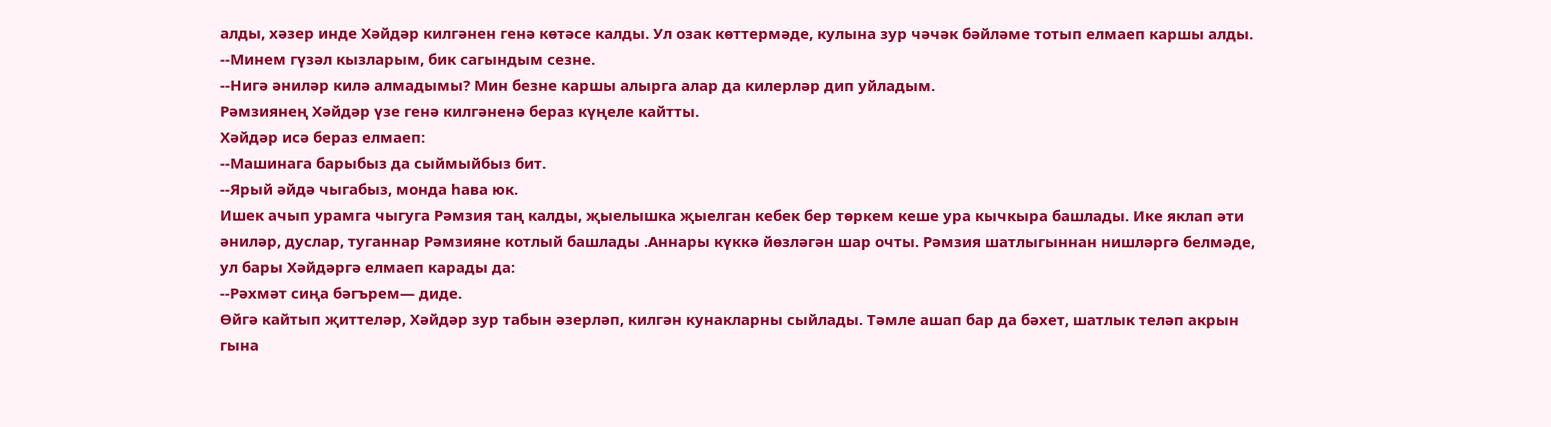алды, хәзер инде Хәйдәр килгәнен генә көтәсе калды. Ул озак көттермәде, кулына зур чәчәк бәйләме тотып елмаеп каршы алды.
--Минем гүзәл кызларым, бик сагындым сезне.
--Нигә әниләр килә алмадымы? Мин безне каршы алырга алар да килерләр дип уйладым.
Рәмзиянең Хәйдәр үзе генә килгәненә бераз күңеле кайтты.
Хәйдәр исә бераз елмаеп:
--Машинага барыбыз да сыймыйбыз бит.
--Ярый әйдә чыгабыз, монда һава юк.
Ишек ачып урамга чыгуга Рәмзия таң калды, җыелышка җыелган кебек бер төркем кеше ура кычкыра башлады. Ике яклап әти әниләр, дуслар, туганнар Рәмзияне котлый башлады .Аннары күккә йөзләгән шар очты. Рәмзия шатлыгыннан нишләргә белмәде, ул бары Хәйдәргә елмаеп карады да:
--Рәхмәт сиңа бәгърем— диде.
Өйгә кайтып җиттеләр, Хәйдәр зур табын әзерләп, килгән кунакларны сыйлады. Тәмле ашап бар да бәхет, шатлык теләп акрын гына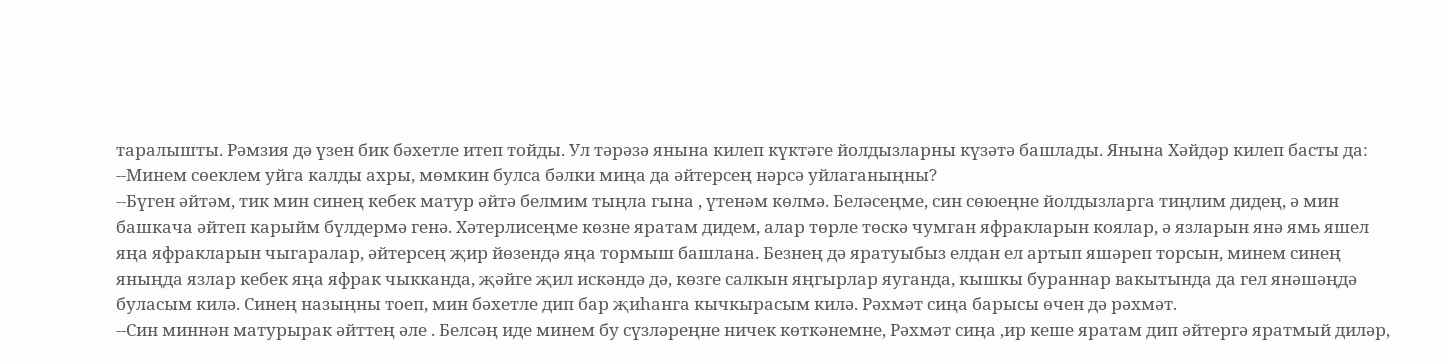таралышты. Рәмзия дә үзен бик бәхетле итеп тойды. Ул тәрәзә янына килеп күктәге йолдызларны күзәтә башлады. Янына Хәйдәр килеп басты да:
--Минем сөеклем уйга калды ахры, мөмкин булса бәлки миңа да әйтерсең нәрсә уйлаганыңны?
--Бүген әйтәм, тик мин синең кебек матур әйтә белмим тыңла гына , үтенәм көлмә. Беләсеңме, син сөюеңне йолдызларга тиңлим дидең, ә мин башкача әйтеп карыйм бүлдермә генә. Хәтерлисеңме көзне яратам дидем, алар төрле төскә чумган яфракларын коялар, ә язларын янә ямь яшел яңа яфракларын чыгаралар, әйтерсең җир йөзендә яңа тормыш башлана. Безнең дә яратуыбыз елдан ел артып яшәреп торсын, минем синең яныңда язлар кебек яңа яфрак чыкканда, җәйге җил искәндә дә, көзге салкын яңгырлар яуганда, кышкы бураннар вакытында да гел янәшәңдә буласым килә. Синең назыңны тоеп, мин бәхетле дип бар җиһанга кычкырасым килә. Рәхмәт сиңа барысы өчен дә рәхмәт.
--Син миннән матурырак әйттең әле . Белсәң иде минем бу сүзләреңне ничек көткәнемне, Рәхмәт сиңа ,ир кеше яратам дип әйтергә яратмый диләр,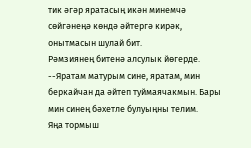тик әгәр яратасың икән минемчә сөйгәнеңә көндә әйтергә кирәк, онытмасын шулай бит.
Рәмзиянең битенә алсулык йөгерде.
--Яратам матурым сине, яратам, мин беркайчан да әйтеп туймаячакмын. Бары мин синең бәхетле булуыңны телим.
Яңа тормыш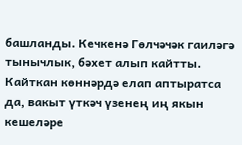башланды. Кечкенә Гөлчәчәк гаиләгә тынычлык, бәхет алып кайтты. Кайткан көннәрдә елап аптыратса да, вакыт үткәч үзенең иң якын кешеләре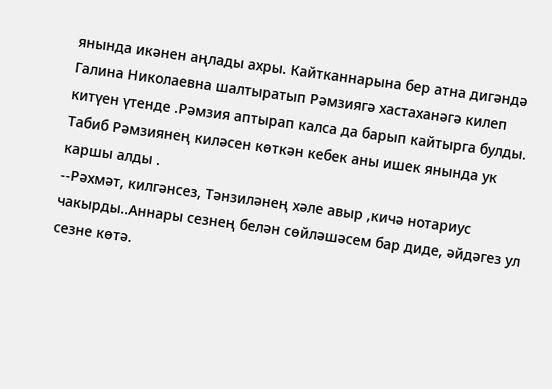янында икәнен аңлады ахры. Кайтканнарына бер атна дигәндә Галина Николаевна шалтыратып Рәмзиягә хастаханәгә килеп китүен үтенде .Рәмзия аптырап калса да барып кайтырга булды. Табиб Рәмзиянең киләсен көткән кебек аны ишек янында ук каршы алды .
--Рәхмәт, килгәнсез, Тәнзиләнең хәле авыр ,кичә нотариус чакырды..Аннары сезнең белән сөйләшәсем бар диде, әйдәгез ул сезне көтә.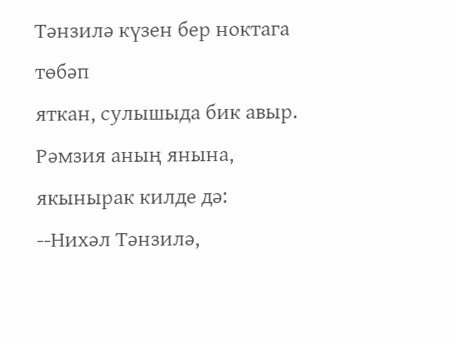Тәнзилә күзен бер ноктага төбәп
яткан, сулышыда бик авыр. Рәмзия аның янына, якынырак килде дә:
--Нихәл Тәнзилә,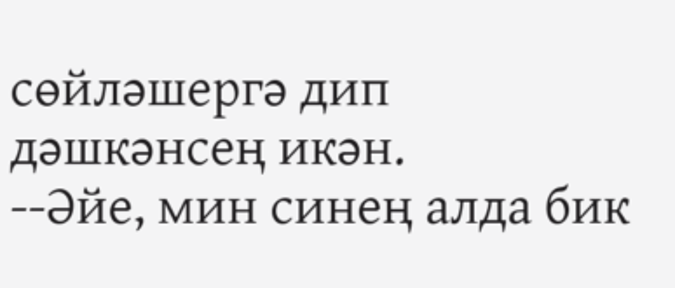сөйләшергә дип дәшкәнсең икән.
--Әйе, мин синең алда бик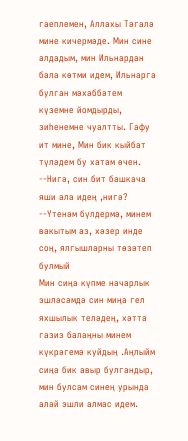гаеплемен, Аллахы Тәгалә мине кичермәде. Мин сине алдадым, мин Ильнардан бала көтми идем, Ильнарга булган мәхәббәтем
күземне йомдырды, зиһенемне чуалтты. Гафу ит мине, Мин бик кыйбат түләдем бу хатам өчен.
--Нигә, син бит башкача яши ала идең ,нигә?
--Үтенәм бүлдермә, минем вакытым аз, хәзер инде соң, ялгышларны төзәтеп булмый
Мин сиңа күпме начарлык эшләсәмдә син миңа гел яхшылык теләдең, хәтта газиз балаңны минем күкрәгемә куйдың .Аңлыйм сиңа бик авыр булгандыр, мин булсам синең урында алай эшли алмас идем.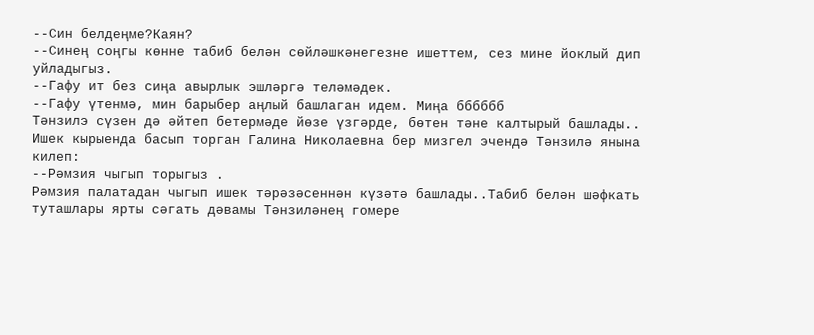--Син белдеңме?Каян?
--Синең соңгы көнне табиб белән сөйләшкәнегезне ишеттем, сез мине йоклый дип уйладыгыз.
--Гафу ит без сиңа авырлык эшләргә теләмәдек.
--Гафу үтенмә, мин барыбер аңлый башлаган идем. Миңа бббббб
Тәнзилэ сүзен дә әйтеп бетермәде йөзе үзгәрде, бөтен тәне калтырый башлады..
Ишек кырыенда басып торган Галина Николаевна бер мизгел эчендә Тәнзилә янына килеп:
--Рәмзия чыгып торыгыз .
Рәмзия палатадан чыгып ишек тәрәзәсеннән күзәтә башлады..Табиб белән шәфкать туташлары ярты сәгать дәвамы Тәнзиләнең гомере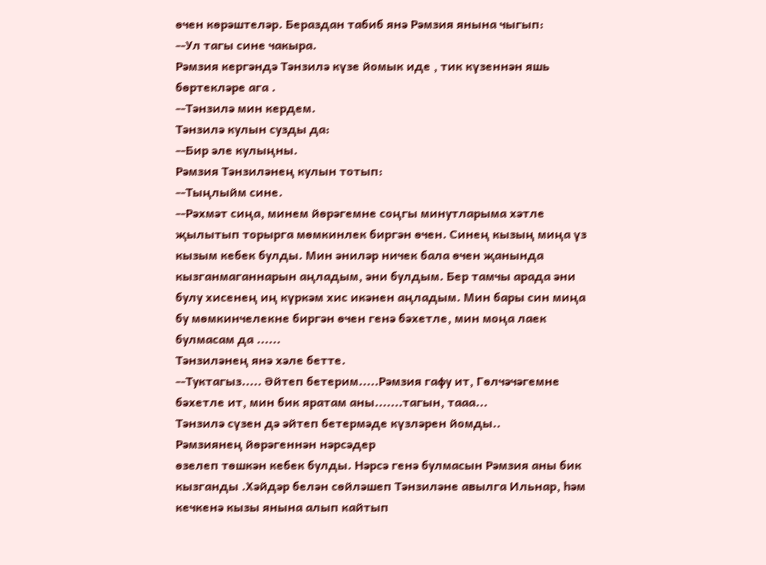өчен көрәштеләр. Бераздан табиб янә Рәмзия янына чыгып:
--Ул тагы сине чакыра.
Рәмзия кергәндә Тәнзилә күзе йомык иде , тик күзеннән яшь бөртекләре ага .
--Тәнзилә мин кердем.
Тәнзилә кулын сузды да:
--Бир әле кулыңны.
Рәмзия Тәнзиләнең кулын тотып:
--Тыңлыйм сине.
--Рәхмәт сиңа, минем йөрәгемне соңгы минутларыма хәтле җылытып торырга мөмкинлек биргән өчен. Синең кызың миңа үз кызым кебек булды. Мин әниләр ничек бала өчен җанында кызганмаганнарын аңладым, әни булдым. Бер тамчы арада әни булу хисенең иң күркәм хис икәнен аңладым. Мин бары син миңа бу мөмкинчелекне биргән өчен генә бәхетле, мин моңа лаек булмасам да ......
Тәнзиләнең янә хәле бетте.
--Туктагыз..... Әйтеп бетерим.....Рәмзия гафу ит, Гөлчәчәгемне бәхетле ит, мин бик яратам аны.......тагын, тааа...
Тәнзилә сүзен дә әйтеп бетермәде күзләрен йомды..
Рәмзиянең йөрәгеннән нәрсәдер
өзелеп төшкән кебек булды. Нәрсә генә булмасын Рәмзия аны бик кызганды .Хәйдәр белән сөйләшеп Тәнзиләне авылга Ильнар, һәм кечкенә кызы янына алып кайтып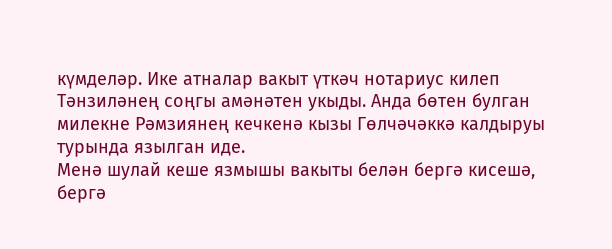күмделәр. Ике атналар вакыт үткәч нотариус килеп Тәнзиләнең соңгы амәнәтен укыды. Анда бөтен булган милекне Рәмзиянең кечкенә кызы Гөлчәчәккә калдыруы турында язылган иде.
Менә шулай кеше язмышы вакыты белән бергә кисешә, бергә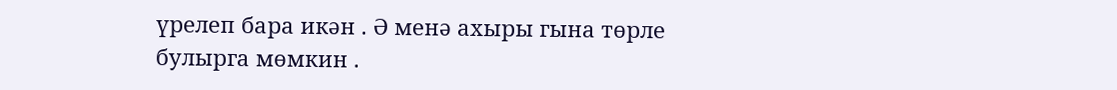үрелеп бара икән . Ә менә ахыры гына төрле булырга мөмкин .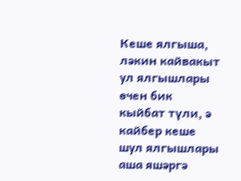Кеше ялгыша, ләкин кайвакыт ул ялгышлары өчен бик кыйбат түли, ә кайбер кеше шул ялгышлары аша яшәргә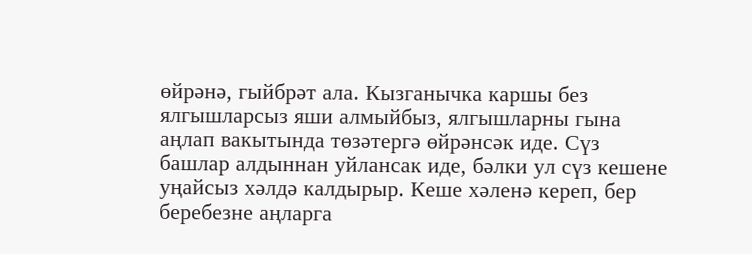өйрәнә, гыйбрәт ала. Кызганычка каршы без ялгышларсыз яши алмыйбыз, ялгышларны гына аңлап вакытында төзәтергә өйрәнсәк иде. Сүз башлар алдыннан уйлансак иде, бәлки ул сүз кешене уңайсыз хәлдә калдырыр. Кеше хәленә кереп, бер беребезне аңларга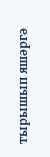тырышып яшәргә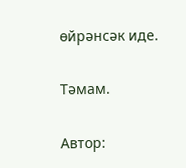өйрәнсәк иде.

Тәмам.

Автор: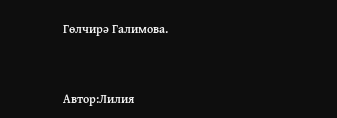Гөлчирә Галимова.



Автор:Лилия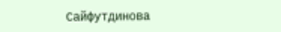Сайфутдинова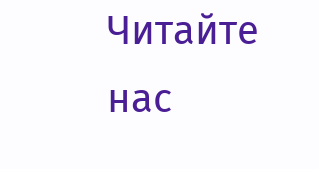Читайте нас